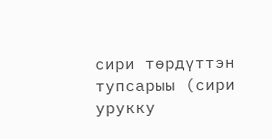сири төрдүттэн тупсарыы (сири урукку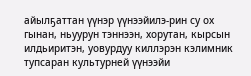айылҕаттан үүнэр үүнээйилэ-рин су ох гынан, ньуурун тэннээн, хорутан, кырсын илдьиритэн, уовурдуу киллэрэн кэлимник тупсаран культурней үүнээйи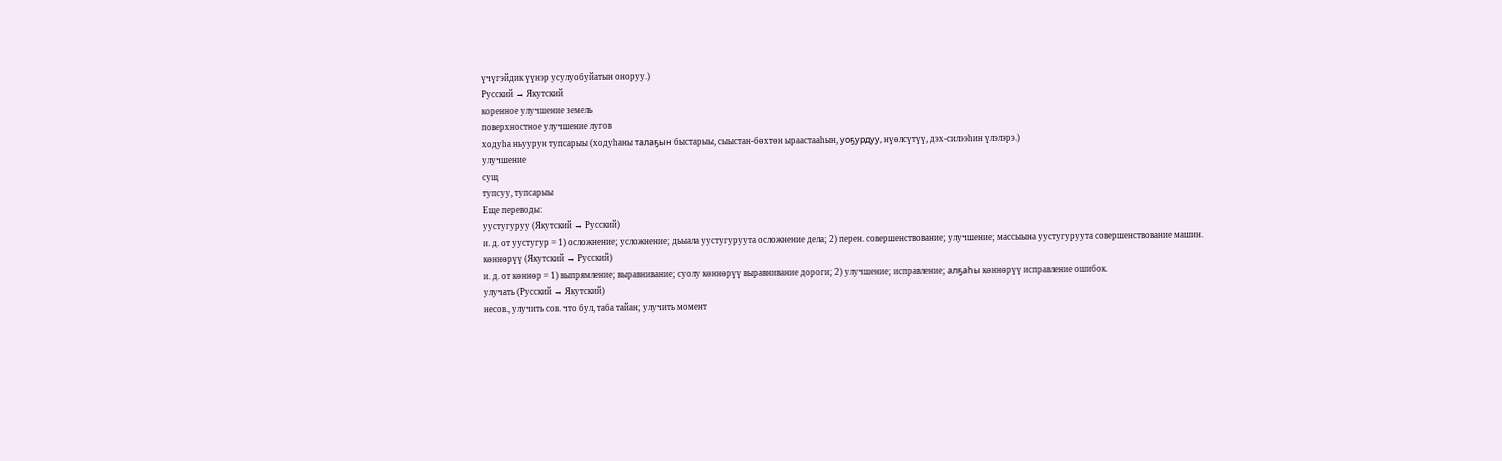үчүгэйдик үүнэр усулуобуйатын оноруу.)
Русский → Якутский
коренное улучшение земель
поверхностное улучшение лугов
ходуһа ньуурун тупсарыы (ходуһаны талаҕын быстарыы, сыыстан-бөхтөн ыраастааһын, уоҕурдуу, нүөлсүтүү, дэх-силээһин үлэлэрэ.)
улучшение
сущ
тупсуу, тупсарыы
Еще переводы:
уустугуруу (Якутский → Русский)
и. д. от уустугур = 1) осложнение; усложнение; дьыала уустугуруута осложнение дела; 2) перен. совершенствование; улучшение; массыына уустугуруута совершенствование машин.
көннөрүү (Якутский → Русский)
и. д. от көннөр = 1) выпрямление; выравнивание; суолу көннөрүү выравнивание дороги; 2) улучшение; исправление; алҕаһы көннөрүү исправление ошибок.
улучать (Русский → Якутский)
несов., улучить сов. что бул, таба тайан; улучить момент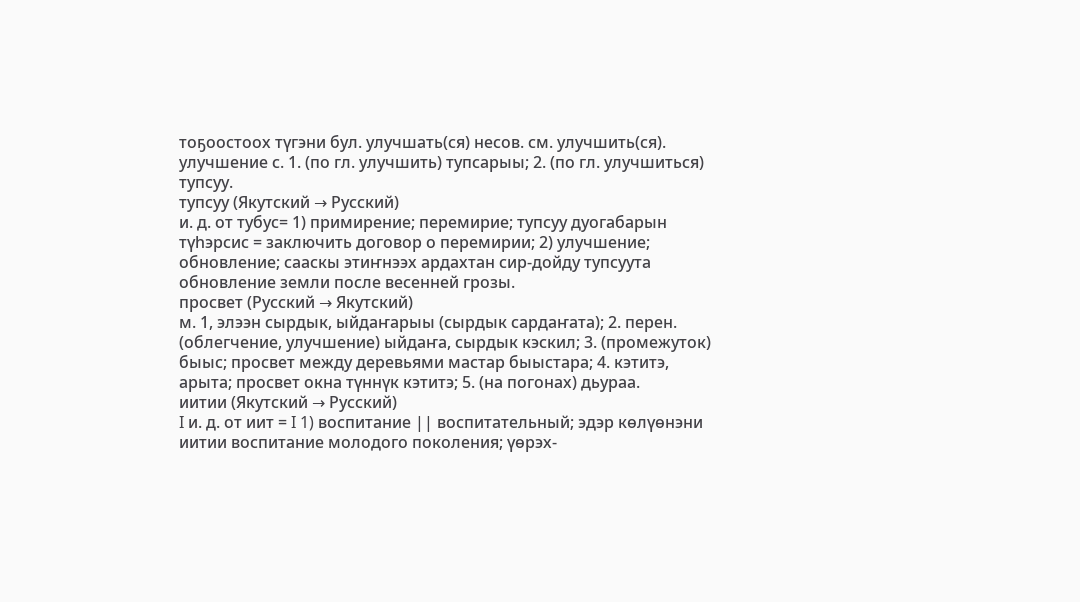тоҕоостоох түгэни бул. улучшать(ся) несов. см. улучшить(ся). улучшение с. 1. (по гл. улучшить) тупсарыы; 2. (по гл. улучшиться) тупсуу.
тупсуу (Якутский → Русский)
и. д. от тубус= 1) примирение; перемирие; тупсуу дуогабарын түһэрсис = заключить договор о перемирии; 2) улучшение; обновление; сааскы этиҥнээх ардахтан сир-дойду тупсуута обновление земли после весенней грозы.
просвет (Русский → Якутский)
м. 1, элээн сырдык, ыйдаҥарыы (сырдык сардаҥата); 2. перен. (облегчение, улучшение) ыйдаҥа, сырдык кэскил; 3. (промежуток) быыс; просвет между деревьями мастар быыстара; 4. кэтитэ, арыта; просвет окна түннүк кэтитэ; 5. (на погонах) дьураа.
иитии (Якутский → Русский)
I и. д. от иит = I 1) воспитание || воспитательный; эдэр көлүөнэни иитии воспитание молодого поколения; үөрэх-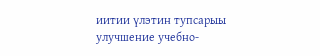иитии үлэтин тупсарыы улучшение учебно-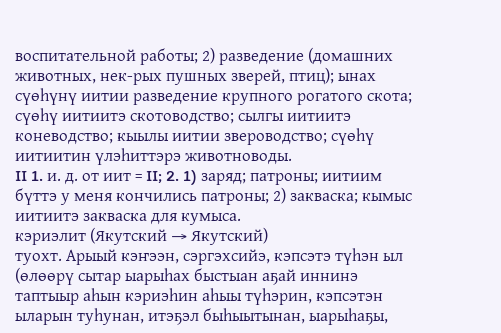воспитательной работы; 2) разведение (домашних животных, нек-рых пушных зверей, птиц); ынах сүөһүнү иитии разведение крупного рогатого скота; сүөһү иитиитэ скотоводство; сылгы иитиитэ коневодство; кыылы иитии звероводство; сүөһү иитиитин үлэһиттэрэ животноводы.
II 1. и. д. от иит = II; 2. 1) заряд; патроны; иитиим бүттэ у меня кончились патроны; 2) закваска; кымыс иитиитэ закваска для кумыса.
кэриэлит (Якутский → Якутский)
туохт. Арыый кэҥээн, сэргэхсийэ, кэпсэтэ түһэн ыл (өлөөрү сытар ыарыһах быстыан аҕай иннинэ таптыыр аһын кэриэһин аһыы түһэрин, кэпсэтэн ыларын туһунан, итэҕэл быһыытынан, ыарыһаҕы,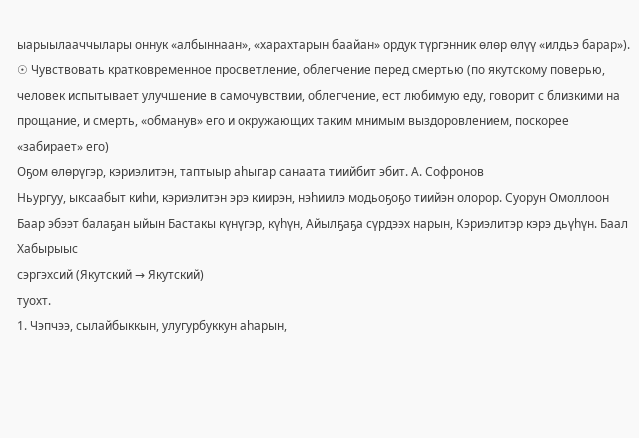ыарыылааччылары оннук «албыннаан», «харахтарын баайан» ордук түргэнник өлөр өлүү «илдьэ барар»). ☉ Чувствовать кратковременное просветление, облегчение перед смертью (по якутскому поверью, человек испытывает улучшение в самочувствии, облегчение, ест любимую еду, говорит с близкими на прощание, и смерть, «обманув» его и окружающих таким мнимым выздоровлением, поскорее «забирает» его)
Оҕом өлөрүгэр, кэриэлитэн, таптыыр аһыгар санаата тиийбит эбит. А. Софронов
Ньургуу, ыксаабыт киһи, кэриэлитэн эрэ киирэн, нэһиилэ модьоҕоҕо тиийэн олорор. Суорун Омоллоон
Баар эбээт балаҕан ыйын Бастакы күнүгэр, күһүн, Айылҕаҕа сүрдээх нарын, Кэриэлитэр кэрэ дьүһүн. Баал Хабырыыс
сэргэхсий (Якутский → Якутский)
туохт.
1. Чэпчээ, сылайбыккын, улугурбуккун аһарын,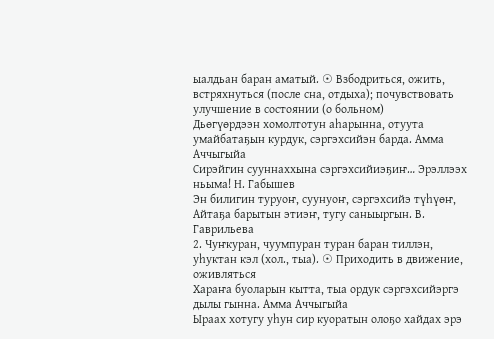ыалдьан баран аматый. ☉ Взбодриться, ожить, встряхнуться (после сна, отдыха); почувствовать улучшение в состоянии (о больном)
Дьөгүөрдээн хомолтотун аһарынна, отуута умайбатаҕын курдук, сэргэхсийэн барда. Амма Аччыгыйа
Сирэйгин сууннаххына сэргэхсийиэҕиҥ… Эрэллээх ньыма! Н. Габышев
Эн билигин туруоҥ, суунуоҥ, сэргэхсийэ түһүөҥ, Айтаҕа барытын этиэҥ, тугу саныыргын. В. Гаврильева
2. Чуҥкуран, чуумпуран туран баран тиллэн, уһуктан кэл (хол., тыа). ☉ Приходить в движение, оживляться
Хараҥа буоларын кытта, тыа ордук сэргэхсийэргэ дылы гынна. Амма Аччыгыйа
Ыраах хотугу уһун сир куоратын олоҕо хайдах эрэ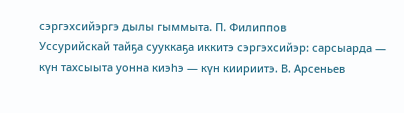сэргэхсийэргэ дылы гыммыта. П. Филиппов
Уссурийскай тайҕа сууккаҕа иккитэ сэргэхсийэр: сарсыарда — күн тахсыыта уонна киэһэ — күн киириитэ. В. Арсеньев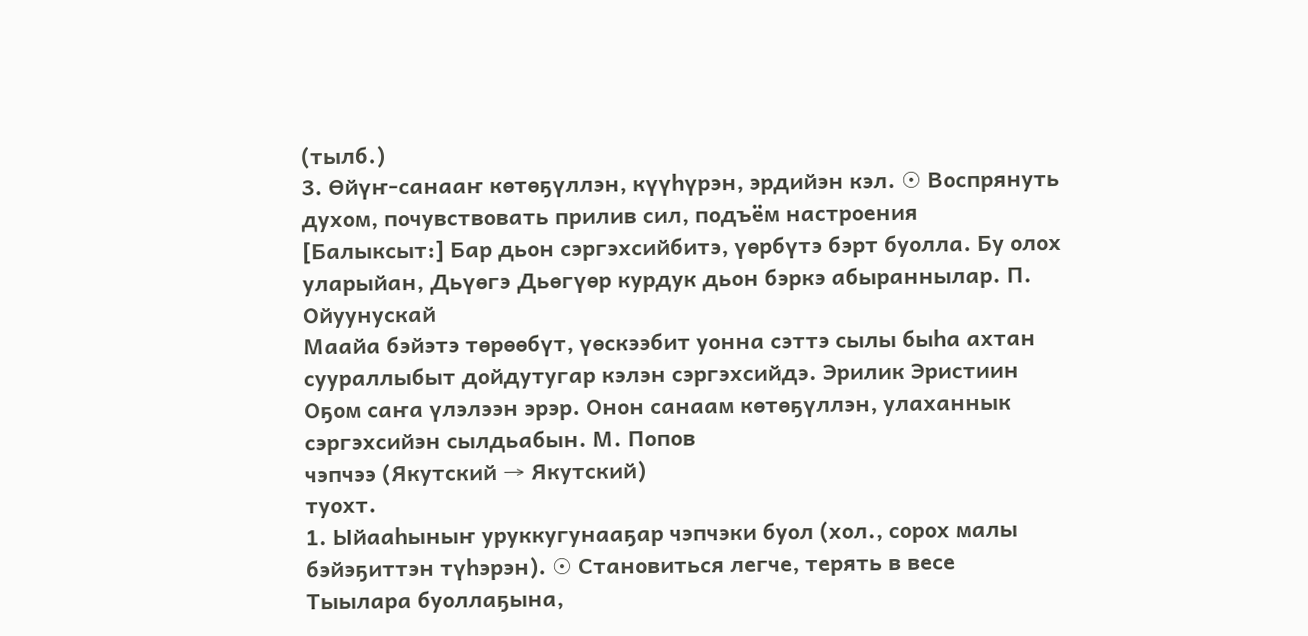(тылб.)
3. Өйүҥ-санааҥ көтөҕүллэн, күүһүрэн, эрдийэн кэл. ☉ Воспрянуть духом, почувствовать прилив сил, подъём настроения
[Балыксыт:] Бар дьон сэргэхсийбитэ, үөрбүтэ бэрт буолла. Бу олох уларыйан, Дьүөгэ Дьөгүөр курдук дьон бэркэ абыраннылар. П. Ойуунускай
Маайа бэйэтэ төрөөбүт, үөскээбит уонна сэттэ сылы быһа ахтан суураллыбыт дойдутугар кэлэн сэргэхсийдэ. Эрилик Эристиин
Оҕом саҥа үлэлээн эрэр. Онон санаам көтөҕүллэн, улаханнык сэргэхсийэн сылдьабын. М. Попов
чэпчээ (Якутский → Якутский)
туохт.
1. Ыйааһыныҥ уруккугунааҕар чэпчэки буол (хол., сорох малы бэйэҕиттэн түһэрэн). ☉ Становиться легче, терять в весе
Тыылара буоллаҕына,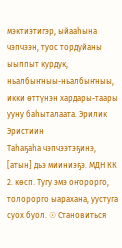мэктиэтигэр, ыйааһына чэпчээн, туос тордуйаны ыыппыт курдук, ньалбыҥныы-ньалбыҥныы, икки өттүнэн хардары-таары ууну баһыталаата. Эрилик Эристиин
Таһаҕаһа чэпчээтэҕинэ, [атын] дьэ мииниэҕэ. МДН КК
2. көсп. Тугу эмэ оҥорорго, толорорго ыарахана, уустуга суох буол. ☉ Становиться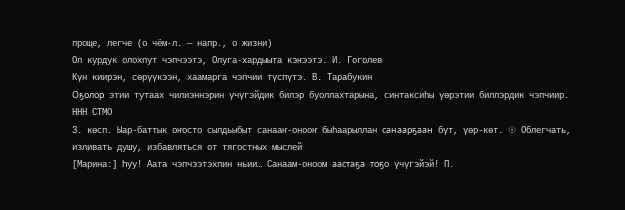проще, легче (о чём-л. — напр., о жизни)
Ол курдук олохпут чэпчээтэ, Олуга-хардыыта кэҥээтэ. И. Гоголев
Күн киирэн, сөрүүкээн, хаамарга чэпчии түспүтэ. В. Тарабукин
Оҕолор этии тутаах чилиэннэрин үчүгэйдик билэр буоллахтарына, синтаксиһы үөрэтии биллэрдик чэпчиир. ННН СТМО
3. көсп. Ыар-баттык оҥосто сылдьыбыт санааҥ-онооҥ быһаарыллан санаарҕаан бүт, үөр-көт. ☉ Облегчать, изливать душу, избавляться от тягостных мыслей
[Марина:] Һуу! Аата чэпчээтэхпин ньии… Санаам-оноом аастаҕа тоҕо үчүгэйэй! П.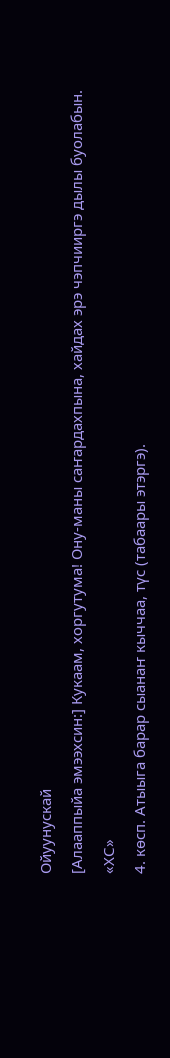Ойуунускай
[Алааппыйа эмээхсин:] Кукаам, хоргутума! Ону-маны саҥардахпына, хайдах эрэ чэпчииргэ дылы буолабын. «ХС»
4. көсп. Атыыга барар сыанаҥ кыччаа, түс (табаары этэргэ).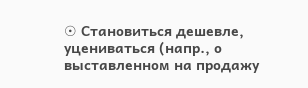☉ Становиться дешевле, уцениваться (напр., о выставленном на продажу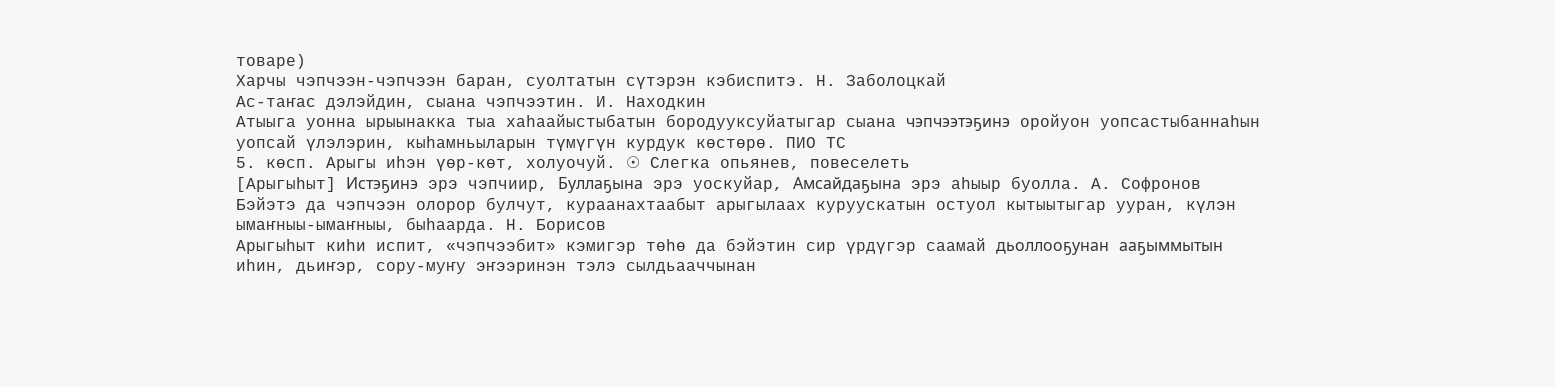товаре)
Харчы чэпчээн-чэпчээн баран, суолтатын сүтэрэн кэбиспитэ. Н. Заболоцкай
Ас-таҥас дэлэйдин, сыана чэпчээтин. И. Находкин
Атыыга уонна ырыынакка тыа хаһаайыстыбатын бородууксуйатыгар сыана чэпчээтэҕинэ оройуон уопсастыбаннаһын уопсай үлэлэрин, кыһамньыларын түмүгүн курдук көстөрө. ПИО ТС
5. көсп. Арыгы иһэн үөр-көт, холуочуй. ☉ Слегка опьянев, повеселеть
[Арыгыһыт] Истэҕинэ эрэ чэпчиир, Буллаҕына эрэ уоскуйар, Амсайдаҕына эрэ аһыыр буолла. А. Софронов
Бэйэтэ да чэпчээн олорор булчут, кураанахтаабыт арыгылаах куруускатын остуол кытыытыгар ууран, күлэн ымаҥныы-ымаҥныы, быһаарда. Н. Борисов
Арыгыһыт киһи испит, «чэпчээбит» кэмигэр төһө да бэйэтин сир үрдүгэр саамай дьоллооҕунан ааҕыммытын иһин, дьиҥэр, сору-муҥу эҥээринэн тэлэ сылдьааччынан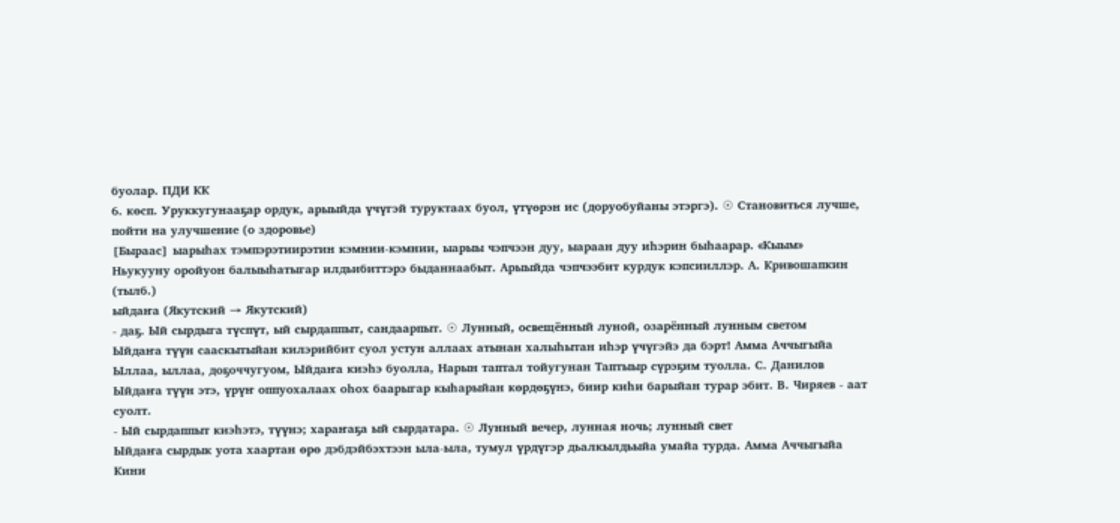буолар. ПДИ КК
6. көсп. Уруккугунааҕар ордук, арыыйда үчүгэй туруктаах буол, үтүөрэн ис (доруобуйаны этэргэ). ☉ Становиться лучше, пойти на улучшение (о здоровье)
[Быраас] ыарыһах тэмпэрэтиирэтин кэмнии-кэмнии, ыарыы чэпчээн дуу, ыараан дуу иһэрин быһаарар. «Кыым»
Ньукууну оройуон балыыһатыгар илдьибиттэрэ быданнаабыт. Арыыйда чэпчээбит курдук кэпсииллэр. А. Кривошапкин (тылб.)
ыйдаҥа (Якутский → Якутский)
- даҕ. Ый сырдыга түспүт, ый сырдаппыт, сандаарпыт. ☉ Лунный, освещённый луной, озарённый лунным светом
Ыйдаҥа түүн сааскытыйан килэрийбит суол устун аллаах атынан халыһытан иһэр үчүгэйэ да бэрт! Амма Аччыгыйа
Ыллаа, ыллаа, доҕоччугуом, Ыйдаҥа киэһэ буолла, Нарын таптал тойугунан Таптыыр сүрэҕим туолла. С. Данилов
Ыйдаҥа түүн этэ, үрүҥ оппуохалаах оһох баарыгар кыһарыйан көрдөҕүнэ, биир киһи барыйан турар эбит. В. Чиряев - аат суолт.
- Ый сырдаппыт киэһэтэ, түүнэ; хараҥаҕа ый сырдатара. ☉ Лунный вечер, лунная ночь; лунный свет
Ыйдаҥа сырдык уота хаартан өрө дэбдэйбэхтээн ыла-ыла, тумул үрдүгэр дьалкылдьыйа умайа турда. Амма Аччыгыйа
Кини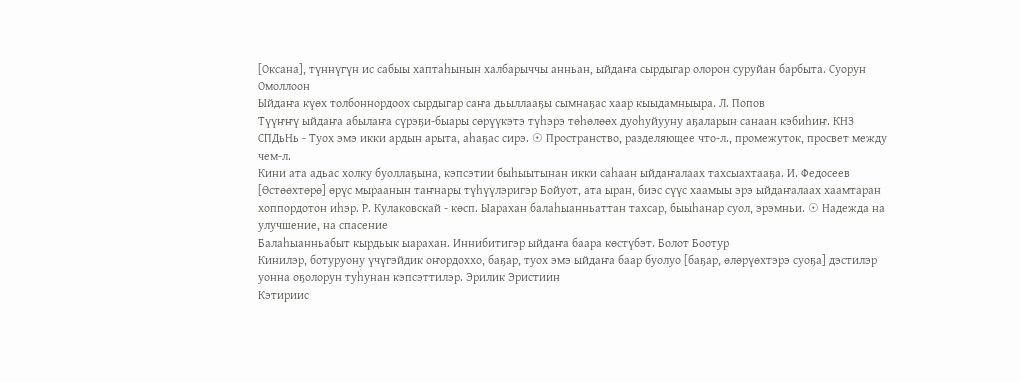[Оксана], түннүгүн ис сабыы хаптаһынын халбарыччы анньан, ыйдаҥа сырдыгар олорон суруйан барбыта. Суорун Омоллоон
Ыйдаҥа күөх толбоннордоох сырдыгар саҥа дьыллааҕы сымнаҕас хаар кыыдамныыра. Л. Попов
Түүҥҥү ыйдаҥа абылаҥа сүрэҕи-быары сөрүүкэтэ түһэрэ төһөлөөх дуоһуйууну аҕаларын санаан кэбиһиҥ. КНЗ СПДьНь - Туох эмэ икки ардын арыта, аһаҕас сирэ. ☉ Пространство, разделяющее что-л., промежуток, просвет между чем-л.
Кини ата адьас холку буоллаҕына, кэпсэтии быһыытынан икки саһаан ыйдаҥалаах тахсыахтааҕа. И. Федосеев
[Өстөөхтөрө] өрүс мыраанын таҥнары түһүүлэригэр Бойуот, ата ыран, биэс сүүс хаамыы эрэ ыйдаҥалаах хаамтаран хоппордотон иһэр. Р. Кулаковскай - көсп. Ыарахан балаһыанньаттан тахсар, быыһанар суол, эрэмньи. ☉ Надежда на улучшение, на спасение
Балаһыанньабыт кырдьык ыарахан. Иннибитигэр ыйдаҥа баара көстүбэт. Болот Боотур
Кинилэр, ботуруону үчүгэйдик оҥордоххо, баҕар, туох эмэ ыйдаҥа баар буолуо [баҕар, өлөрүөхтэрэ суоҕа] дэстилэр уонна оҕолорун туһунан кэпсэттилэр. Эрилик Эристиин
Кэтириис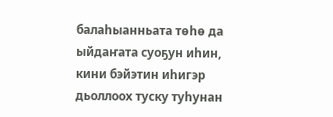балаһыанньата төһө да ыйдаҥата суоҕун иһин, кини бэйэтин иһигэр дьоллоох туску туһунан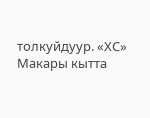толкуйдуур. «ХС»
Макары кытта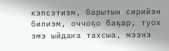кэпсэтиэм, барытын сирийэн билиэм, оччоҕо баҕар, туох эмэ ыйдаҥа тахсыа, мээнэ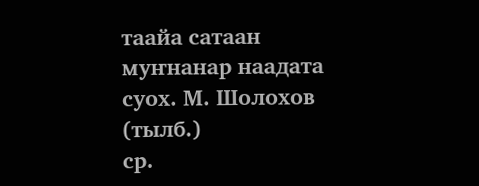таайа сатаан муҥнанар наадата суох. М. Шолохов (тылб.)
ср.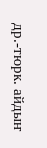др.-тюрк. айдыҥ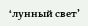‘лунный свет’